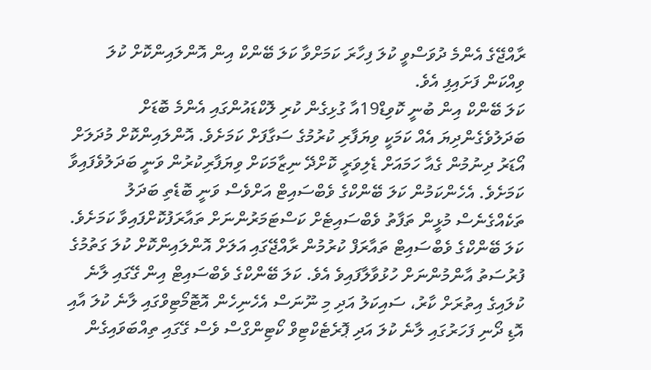ރާއްޖޭގެ އެންމެ ދުވަސްވީ ކުލަ ފިހާރަ ކަމަށްވާ ކަލަ ބޭންކް އިން އޮންލައިންކޮށް ކުލަ ވިއްކަން ފަށައިފި އެވެ.
ކަލަ ބޭންކް އިން ބުނީ ކޮވިޑް19އާ ގުޅިގެން ކުރި ލޮކްޑައުންގައި އެންމެ ބޮޑަށް ބަދަލުވެގެންދިޔަ އެއް ކަމަކީ ވިޔަފާރި ކުރުމުގެ ސަގާފަށް ކަމަށެވެ. އޮންލައިންކޮށް މުދަލަށް އޯޑަރު ދިނުމުން ގެއާ ހަމައަށް ޑެލިވަރީ ކޮށްދޭ ނިޒާމަކަށް ވިޔަފާރިކުރުން ވަނީ ބަދަލުވެފައިވާ ކަމަށެވެ. އެހެންކަމުން ކަލަ ބޭންކްގެ ވެބްސައިޓް އަށްވެސް ވަނީ ބޮޑެތި ބަދަލު ތަކެއްގެނެސް މުޅީން ތަފާތު ވެބްސައިޓެށް ކަސްޓަމަރުންނަށް ތައާރަފުކޮށްފައިވާ ކަމަށެވެ.
ކަލަ ބޭންކްގެ ވެބްސައިޓް ތައާރަފް ކުރުމުން ރާއްޖޭގައި އަލަށް އޮންލައިންކޮށް ކުލަ ގަތުމުގެ ފުރުސަތު އާންމުންނަށް ހުޅުވާލާފައިވެ އެވެ. ކަލަ ބޭންކްގެ ވެބްސައިޓް އިން ގޭގައި ލާނެ ކުލައިގެ އިތުރަށް ކާރު، ސައިކަލު އަދި މި ނޫނަސް އެހެނިހެން އޮޓޮމޯޓިވްގައި ލާނެ ކުލަ އާއި އޮޑި ދޯނި ފަހަރުގައި ލާނެ ކުލަ އަދި ޕޮރެޓެކްޓިވް ކޯޓިންގްސް ވެސް ގޭގައި ތިއްބަވައިގެން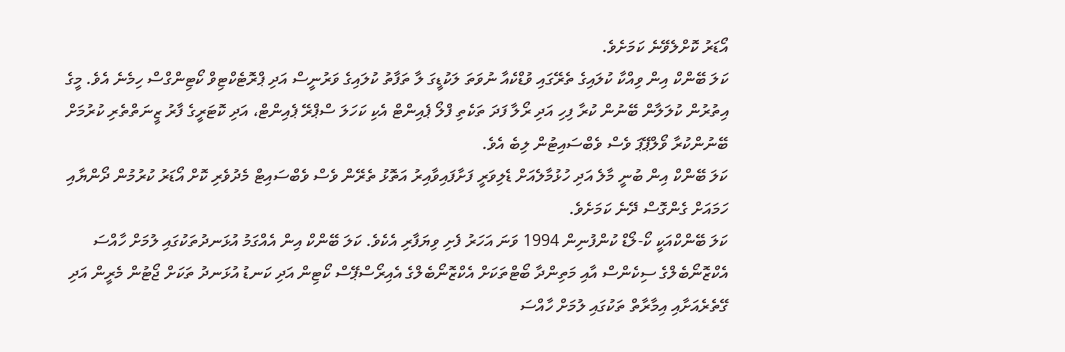އޯޑަރު ކޮށްލެވޭނެ ކަމަށެވެ.
ކަލަ ބޭންކް އިން ވިއްކާ ކުލައިގެ ތެރޭގައި ވުޑްކެއާ ނުވަތަ ލަކުޑީގަ ލާ ތަފާތު ކުލައިގެ ވަރުނީސް އަދި ޕްރޮޓެކްޓިވް ކޯޓިންގްސް ހިމެނެ އެވެ. މީގެ އިތުރުން ކުލަލާން ބޭނުން ކުރާ ފިހި އަދި ރޯލާ ފަދަ ތަކެތި ފްލޯ ޕެއިންޓް އެކި ކަހަލަ ސްޕްރޭ ޕެއިންޓް، އަދި ކޮޓަރީގެ ފާރު ޒީނަތްތެރި ކުރުމަށް ބޭނުންކުރާ ވޯލްޕޭޕަ ވެސް ވެބްސައިޓުން ލިބެ އެވެ.
ކަލަ ބޭންކް އިން ބުނީ މާލެ އަދި ހުޅުމާލެއަށް ޑެލިވަރީ ފަށާފައިވާއިރު އަތޮޅު ތެރޭން ވެސް ވެބްސައިޓް މެދުވެރި ކޮށް އޯޑަރު ކުރުމުން ދޯންޔާއި ހަމައަށް ގެންގޮސް ދޭނެ ކަމަށެވެ.
ކަލަ ބޭންކްއަކީ ކޯ-ލޯޑް ކުންފުނިން 1994 ވަނަ އަހަރު ފެށި ވިޔަފާރި އެކެވެ. ކަލަ ބޭންކް އިން އެއްގަމު އުޅަނދުތަކުގައި ލުމަށް ހާއްސަ އެކްޒޮނޯބެލްގެ ސިކެންސް އާއި މަތިންދާ ބޯޓްތަކަށް އެކްޒޮނޯބެލްގެ އެއިރޯސްޕޭސް ކޯޓިން އަދި ކަނޑު އުޅަނދު ތަކަށް ޖޯޓުން މެރީން އަދި ގޭތެރެއަށާއި އިމާރާތް ތަކުގައި ލުމަށް ހާއްސަ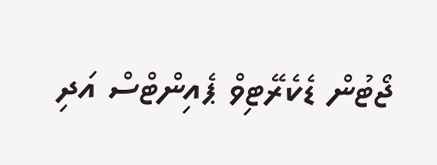ޖޯޓުން ޑެކެރޭޓިވް ޕެއިންޓްސް އަދި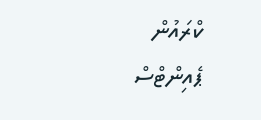ކްރައުން ޕެއިންޓްސް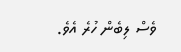ވެސް ލިބެން ހުރެ އެވެ.